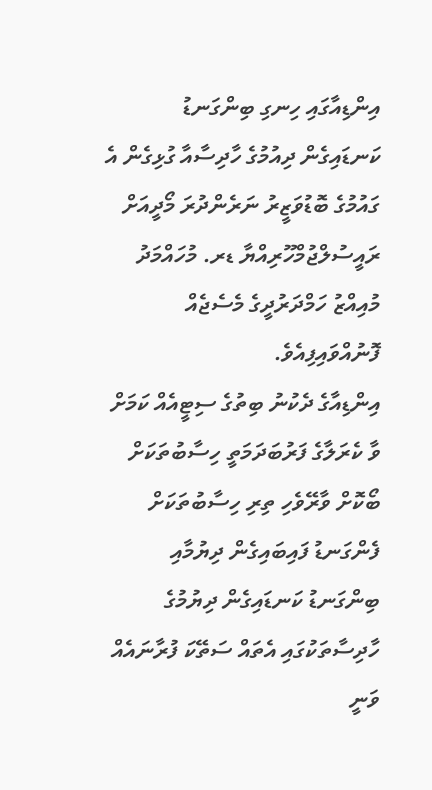އިންޑިއާގައި ހިނގި ބިންގަނޑު ކަނޑައިގެން ދިއުމުގެ ހާދިސާއާ ގުޅިގެން އެ ގައުމުގެ ބޮޑުވަޒީރު ނަރެންދުރަ މޯދީއަށް ރައީސުލްޖުމްހޫރިއްޔާ ޑރ. މުހައްމަދު މުއިއްޒު ހަމްދަރުދީގެ މެސެޖެއް ފޮނުއްވައިފިއެވެ.
އިންޑިއާގެ ދެކުނު ބިތުގެ ސިޓީއެއް ކަމަށް ވާ ކެރަލާގެ ފަރުބަދަމަތީ ހިސާބުތަކަށް ބޯކޮށް ވާރޭވެހި ތިރި ހިސާބުތަކަށް ފެންގަނޑު ފައިބައިގެން ދިޔުމާއި ބިންގަނޑު ކަނޑައިގެން ދިޔުމުގެ ހާދިސާތަކުގައި އެތައް ސަތޭކަ ފުރާނައެއް ވަނީ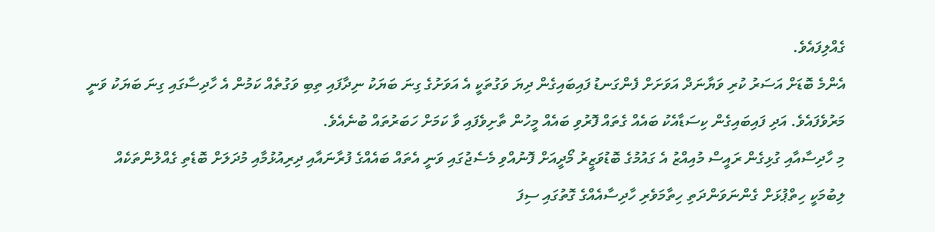ގެއްލިފައެވެ.
އެންމެ ބޮޑަށް އަސަރު ކުރި ވަޔާނަދް އަވަށަށް ފެންގަނޑު ފައިބައިގެން ދިޔަ ވަގުތަކީ އެ އަވަށުގެ ގިނަ ބަޔަކު ނިދާފައި ތިބި ވަގުތެއް ކަމުން އެ ހާދިސާގައި ގިނަ ބަޔަކު ވަނީ މަރުވެފައެވެ. އަދި ފައިބައިގެން ކިސަޑާއެކު ބައެއް ގެތައް ފޮރުވި ބައެއް މީހުން ތާށިވެފައި ވާ ކަމަށް ހަބަރުތައް ބުނެއެވެ.
މި ހާދިސާއާއި ގުޅިގެން ރައީސް މުއިއްޒު އެ ގައުމުގެ ބޮޑުވަޒީރު މޯދީއަށް ފޮނުއްވި މެސެޖުގައި ވަނީ އެތައް ބައެއްގެ ފުރާނައާއި ދިރިއުޅުމާއި މުދަލަށް ބޮޑެތި ގެއްލުންތަކެއް ލިބުމަކީ ހިތްޕުޅަށް ގެންނަވަންދަތި ހިތާމަވެރި ހާދިސާއެއްގެ ގޮތުގައި ސިފަ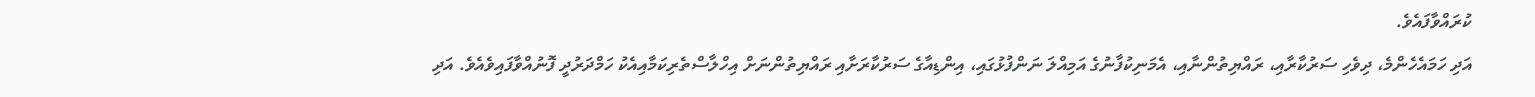ކުރައްވާފައެވެ.
އަދި ހަމައެހެންމެ، ދިވެހި ސަރުކާރާއި، ރައްޔިތުންނާއި، އެމަނިކުފާނުގެ އަމިއްލަ ނަންފުޅުގައި، އިންޑިއާގެ ސަރުކާރަށާއި ރައްޔިތުންނަށް އިހްލާސްތެރިކަމާއިއެކު ހަމްދަރުދީ ފޮނުއްވާފައިވެއެވެ. އަދި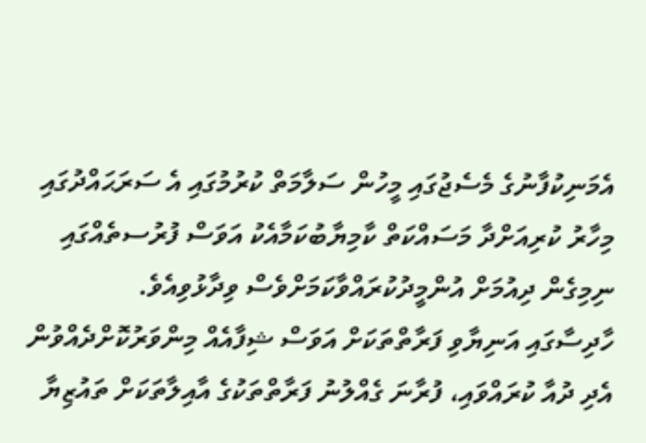އެމަނިކުފާނުގެ މެސެޖުގައި މީހުން ސަލާމަތް ކުރުމުގައި އެ ސަރަޙައްދުގައި މިހާރު ކުރިއަށްދާ މަސައްކަތް ކާމިޔާބުކަމާއެކު އަވަސް ފުރުސތެއްގައި ނިމިގެން ދިއުމަށް އުންމީދުކުރައްވާކަމަށްވެސް ވިދާޅުވިއެވެ.
ހާދިސާގައި އަނިޔާވި ފަރާތްތަކަށް އަވަސް ޝިފާއެއް މިންވަރުކޮށްދެއްވުން އެދި ދުއާ ކުރައްވައި، ފުރާނަ ގެއްލުނު ފަރާތްތަކުގެ އާއިލާތަކަށް ތައުޒިޔާ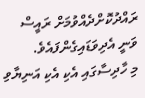ރައްދުކޮށްދެއްވުމަށް ރައީސް ވަނީ އެދިވަޑައިގެންފައެވެ.
މި ހާދިސާގައި އެކި އެކި އަނިޔާވި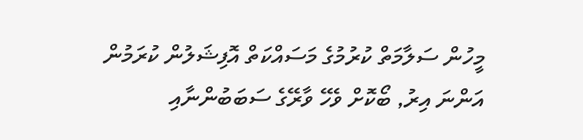މީހުން ސަލާމަތް ކުރުމުގެ މަސައްކަތް އޮފިޝަލުން ކުރަމުން އަންނަ އިރު, ބޯކޮށް ވެހޭ ވާރޭގެ ސަބަބުންނާއި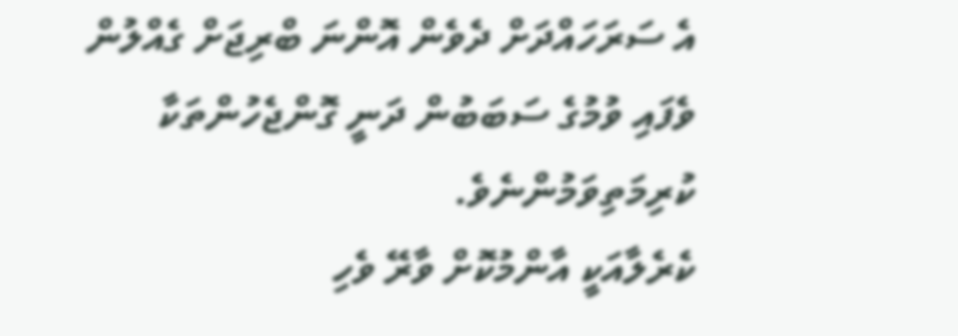އެ ސަރަހައްދަށް ދެވެން އޮންނަ ބްރިޖަށް ގެއްލުން ވެފައި ވުމުގެ ސަބަބުން ދަނީ ގޮންޖެހުންތަކާ ކުރިމަތިވަމުންނެވެ.
ކެރެލާއަކީ އާންމުކޮށް ވާރޭ ވެހި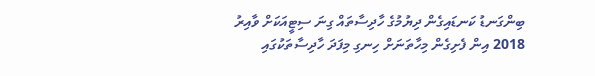ބިންގަނޑު ކަނޑައިގެން ދިޔުމުގެ ހާދިސާތައް ގިނަ ސިޓީއަކަށް ވާއިރު 2018 އިން ފެށިގެން މިހާތަނަށް ހިނގި މިފަދަ ހާދިސާތަކުގައި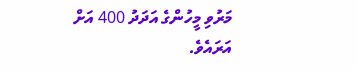މަރުވި މީހުންގެ އަދަދު 400 އަށް އަރައެވެ.